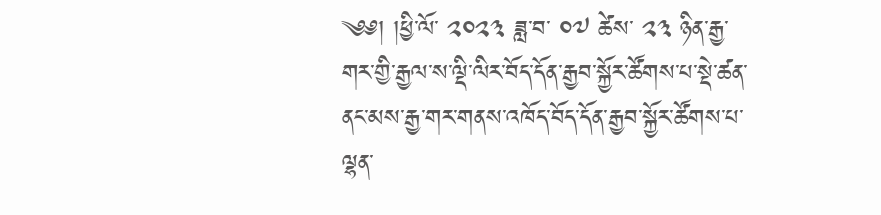༄༅། །ཕྱི་ལོ་ ༢༠༢༣ ཟླ་བ་ ༠༧ ཚེས་ ༢༣ ཉིན་རྒྱ་གར་གྱི་རྒྱལ་ས་ལྡི་ལིར་བོད་དོན་རྒྱབ་སྐྱོར་ཚོགས་པ་སྡེ་ཚན་ནང་མས་རྒྱ་གར་གནས་འཁོད་བོད་དོན་རྒྱབ་སྐྱོར་ཚོགས་པ་ལྷན་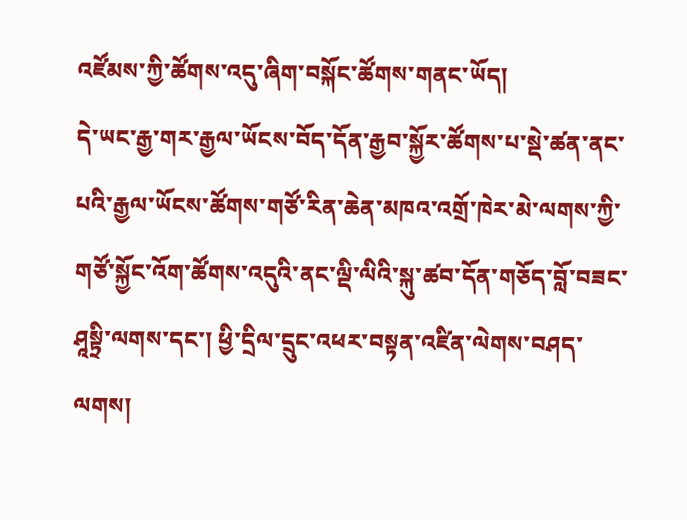འཛོམས་ཀྱི་ཚོགས་འདུ་ཞིག་བསྐོང་ཚོགས་གནང་ཡོད།
དེ་ཡང་རྒྱ་གར་རྒྱལ་ཡོངས་བོད་དོན་རྒྱབ་སྐྱོར་ཚོགས་པ་སྡེ་ཚན་ནང་པའི་རྒྱལ་ཡོངས་ཚོགས་གཙོ་རིན་ཆེན་མཁའ་འགྲོ་ཁེར་མེ་ལགས་ཀྱི་གཙོ་སྐྱོང་འོག་ཚོགས་འདུའི་ནང་ལྡི་ལིའི་སྐུ་ཚབ་དོན་གཅོད་བློ་བཟང་ཤཱསྟྲི་ལགས་དང་། ཕྱི་དྲིལ་དྲུང་འཕར་བསྟན་འཛིན་ལེགས་བཤད་ལགས།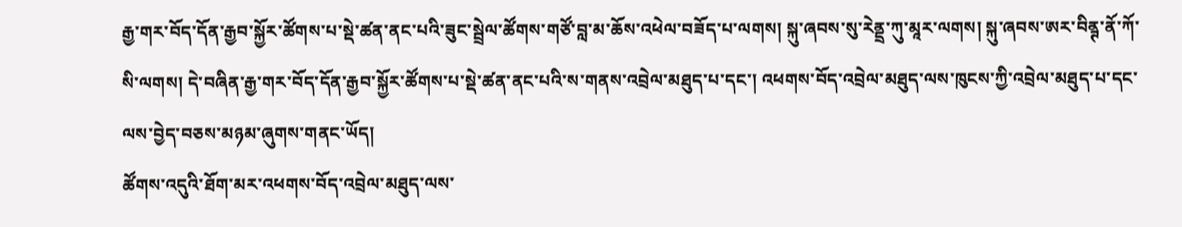རྒྱ་གར་བོད་དོན་རྒྱབ་སྐྱོར་ཚོགས་པ་སྡེ་ཚན་ནང་པའི་ཟུང་སྦྲེལ་ཚོགས་གཙོ་བླ་མ་ཆོས་འཕེལ་བཟོད་པ་ལགས། སྐུ་ཞབས་སུ་རེནྡྲ་ཀུ་མཱར་ལགས། སྐུ་ཞབས་ཨར་བིནྚ་ནོ་ཀོ་སི་ལགས། དེ་བཞིན་རྒྱ་གར་བོད་དོན་རྒྱབ་སྐྱོར་ཚོགས་པ་སྡེ་ཚན་ནང་པའི་ས་གནས་འབྲེལ་མཐུད་པ་དང་། འཕགས་བོད་འབྲེལ་མཐུད་ལས་ཁུངས་ཀྱི་འབྲེལ་མཐུད་པ་དང་ལས་བྱེད་བཅས་མཉམ་ཞུགས་གནང་ཡོད།
ཚོགས་འདུའི་ཐོག་མར་འཕགས་བོད་འབྲེལ་མཐུད་ལས་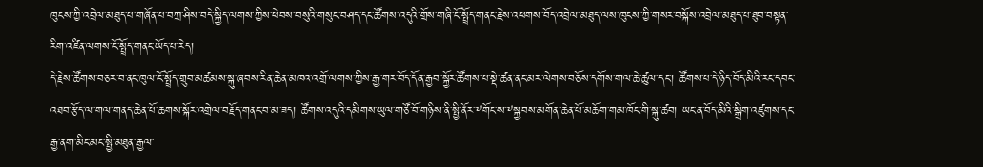ཁུངས་ཀྱི་འབྲེལ་མཐུད་པ་གཞོན་པ་བཀྲ་ཤིས་བདེ་སྐྱིད་ལགས་ཀྱིས་ཕེབས་བསུའི་གསུང་བཤད་དང་ཚོགས་འདུའི་གྲོས་གཞི་ངོ་སྤྲོད་གནང་རྗེས་འཕགས་བོད་འབྲེལ་མཐུད་ལས་ཁུངས་ཀྱི་གསར་བསྐོས་འབྲེལ་མཐུད་པ་ཐུབ་བསྟན་རིག་འཛིན་ལགས་ངོ་སྤྲོད་གནང་ཡོད་པ་རེད།
དེ་རྗེས་ཚོགས་བཅར་བ་ནང་ཁུལ་ངོ་སྤྲོད་གྲུབ་མཚམས་སྐུ་ཞབས་རིན་ཆེན་མཁའ་འགྲོ་ལགས་ཀྱིས་རྒྱ་གར་བོད་དོན་རྒྱབ་སྐྱོར་ཚོགས་པ་སྡེ་ཚན་ནང་མར་ལེགས་བཅོས་དགོས་གལ་ཆེ་ཚུལ་དང་། ཚོགས་པ་དེ་ཉིད་བོད་མིའི་རང་དབང་འཐབ་རྩོད་ལ་གལ་གནད་ཆེན་པོ་ཆགས་སྐོར་འགྲེལ་བརྗོད་གནང་བ་མ་ཟད། ཚོགས་འདུའི་དམིགས་ཡུལ་གཙོ་བོ་གཉིས་ནི་སྤྱི་ནོར་༸གོང་ས་༸སྐྱབས་མགོན་ཆེན་པོ་མཆོག་གམ་ཁོང་གི་སྐུ་ཚབ། ཡང་ན་བོད་མིའི་སྒྲིག་འཛུགས་དང་རྒྱ་ནག་མིང་མང་སྤྱི་མཐུན་རྒྱལ་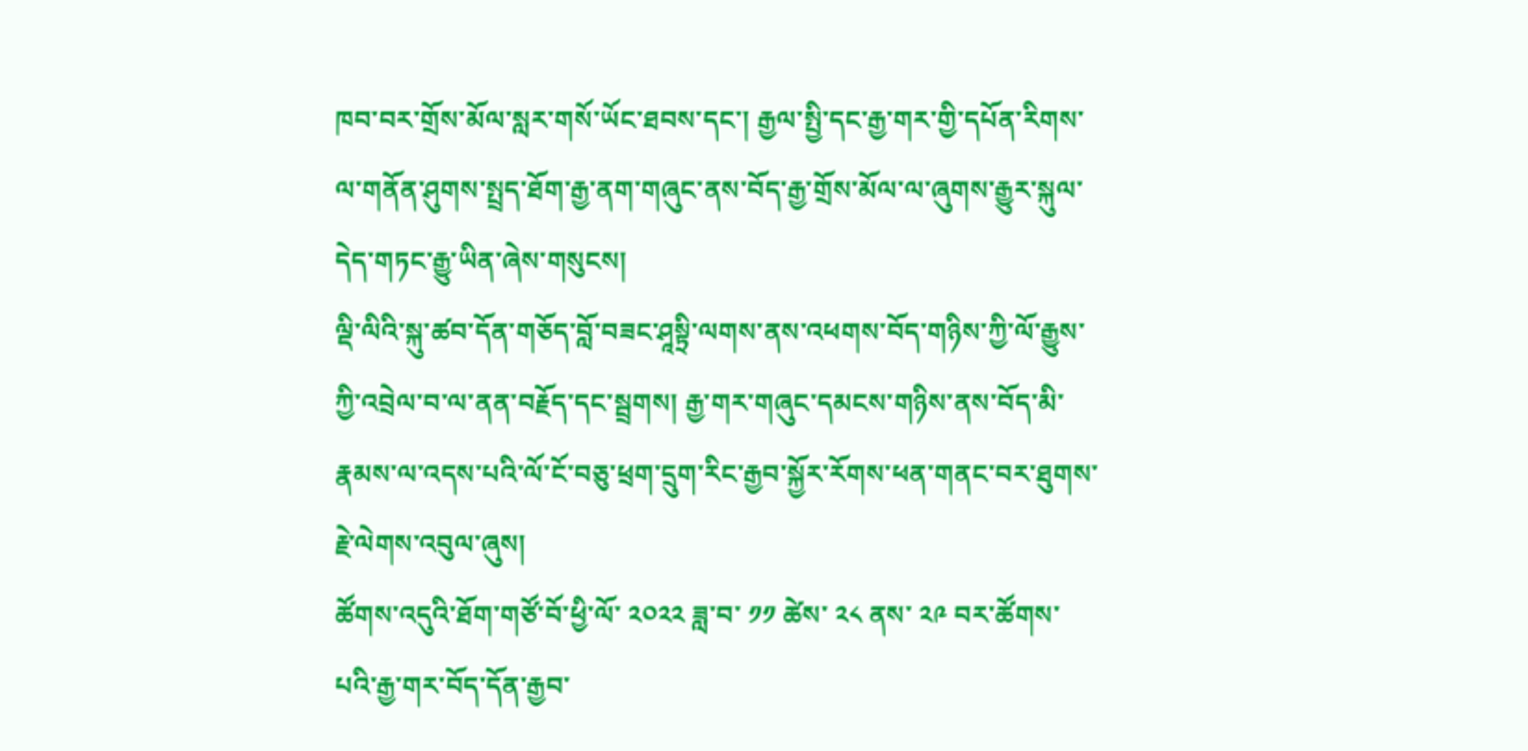ཁབ་བར་གྲོས་མོལ་སླར་གསོ་ཡོང་ཐབས་དང་། རྒྱལ་སྤྱི་དང་རྒྱ་གར་གྱི་དཔོན་རིགས་ལ་གནོན་ཤུགས་སྤྲད་ཐོག་རྒྱ་ནག་གཞུང་ནས་བོད་རྒྱ་གྲོས་མོལ་ལ་ཞུགས་རྒྱུར་སྐུལ་དེད་གཏང་རྒྱུ་ཡིན་ཞེས་གསུངས།
ལྡི་ལིའི་སྐུ་ཚབ་དོན་གཅོད་བློ་བཟང་ཤཱསྟྲི་ལགས་ནས་འཕགས་བོད་གཉིས་ཀྱི་ལོ་རྒྱུས་ཀྱི་འབྲེལ་བ་ལ་ནན་བརྗོད་དང་སྦྲགས། རྒྱ་གར་གཞུང་དམངས་གཉིས་ནས་བོད་མི་རྣམས་ལ་འདས་པའི་ལོ་ངོ་བཅུ་ཕྲག་དྲུག་རིང་རྒྱབ་སྐྱོར་རོགས་ཕན་གནང་བར་ཐུགས་རྗེ་ལེགས་འབུལ་ཞུས།
ཚོགས་འདུའི་ཐོག་གཙོ་བོ་ཕྱི་ལོ་ ༢༠༢༢ ཟླ་བ་ ༡༡ ཚེས་ ༢༨ ནས་ ༢༩ བར་ཚོགས་པའི་རྒྱ་གར་བོད་དོན་རྒྱབ་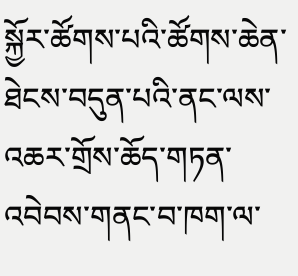སྐྱོར་ཚོགས་པའི་ཚོགས་ཆེན་ཐེངས་བདུན་པའི་ནང་ལས་འཆར་གྲོས་ཆོད་གཏན་འབེབས་གནང་བ་ཁག་ལ་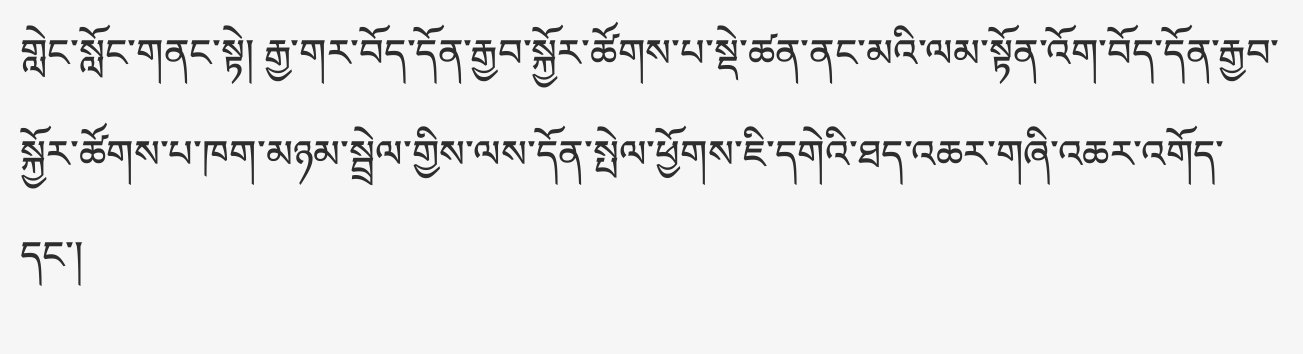གླེང་སློང་གནང་སྟེ། རྒྱ་གར་བོད་དོན་རྒྱབ་སྐྱོར་ཚོགས་པ་སྡེ་ཚན་ནང་མའི་ལམ་སྟོན་འོག་བོད་དོན་རྒྱབ་སྐྱོར་ཚོགས་པ་ཁག་མཉམ་སྦྲེལ་གྱིས་ལས་དོན་སྤེལ་ཕྱོགས་ཇི་དགེའི་ཐད་འཆར་གཞི་འཆར་འགོད་དང་།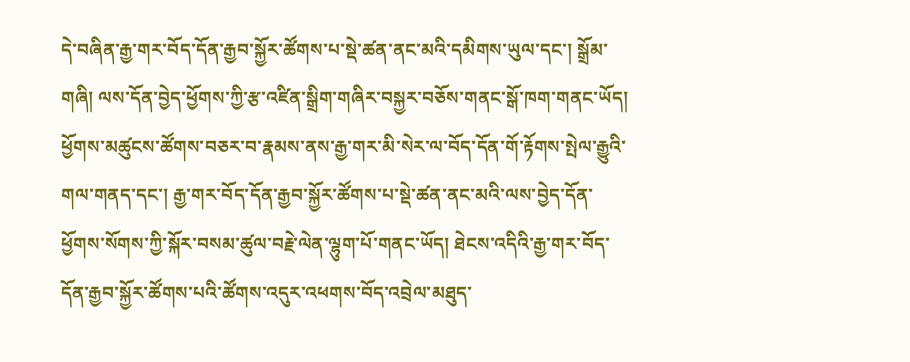དེ་བཞིན་རྒྱ་གར་བོད་དོན་རྒྱབ་སྐྱོར་ཚོགས་པ་སྡེ་ཚན་ནང་མའི་དམིགས་ཡུལ་དང་། སྒྲོམ་གཞི། ལས་དོན་བྱེད་ཕྱོགས་ཀྱི་རྩ་འཛིན་སྒྲིག་གཞིར་བསྐྱར་བཅོས་གནང་སྒོ་ཁག་གནང་ཡོད།
ཕྱོགས་མཚུངས་ཚོགས་བཅར་བ་རྣམས་ནས་རྒྱ་གར་མི་སེར་ལ་བོད་དོན་གོ་རྟོགས་སྤེལ་རྒྱུའི་གལ་གནད་དང་། རྒྱ་གར་བོད་དོན་རྒྱབ་སྐྱོར་ཚོགས་པ་སྡེ་ཚན་ནང་མའི་ལས་བྱེད་དོན་ཕྱོགས་སོགས་ཀྱི་སྐོར་བསམ་ཚུལ་བརྗེ་ལེན་ལྷུག་པོ་གནང་ཡོད། ཐེངས་འདིའི་རྒྱ་གར་བོད་དོན་རྒྱབ་སྐྱོར་ཚོགས་པའི་ཚོགས་འདུར་འཕགས་བོད་འབྲེལ་མཐུད་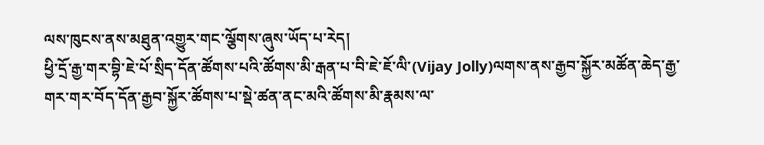ལས་ཁུངས་ནས་མཐུན་འགྱུར་གང་ལྕོགས་ཞུས་ཡོད་པ་རེད།
ཕྱི་དྲོ་རྒྱ་གར་བྷི་ཇེ་པོ་སྲིད་དོན་ཚོགས་པའི་ཚོགས་མི་རྒན་པ་བི་ཇེ་ཇོ་ལི་(Vijay Jolly)ལགས་ནས་རྒྱབ་སྐྱོར་མཚོན་ཆེད་རྒྱ་གར་གར་བོད་དོན་རྒྱབ་སྐྱོར་ཚོགས་པ་སྡེ་ཚན་ནང་མའི་ཚོགས་མི་རྣམས་ལ་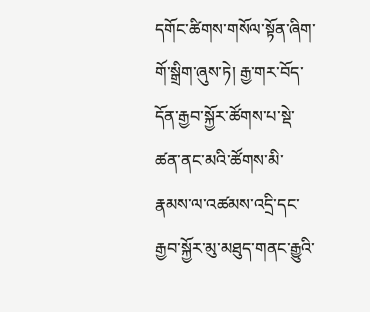དགོང་ཚིགས་གསོལ་སྟོན་ཞིག་གོ་སྒྲིག་ཞུས་ཏེ། རྒྱ་གར་བོད་དོན་རྒྱབ་སྐྱོར་ཚོགས་པ་སྡེ་ཚན་ནང་མའི་ཚོགས་མི་རྣམས་ལ་འཚམས་འདྲི་དང་རྒྱབ་སྐྱོར་མུ་མཐུད་གནང་རྒྱུའི་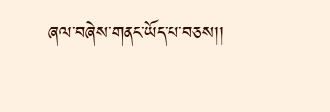ཞལ་བཞེས་གནང་ཡོད་པ་བཅས།།